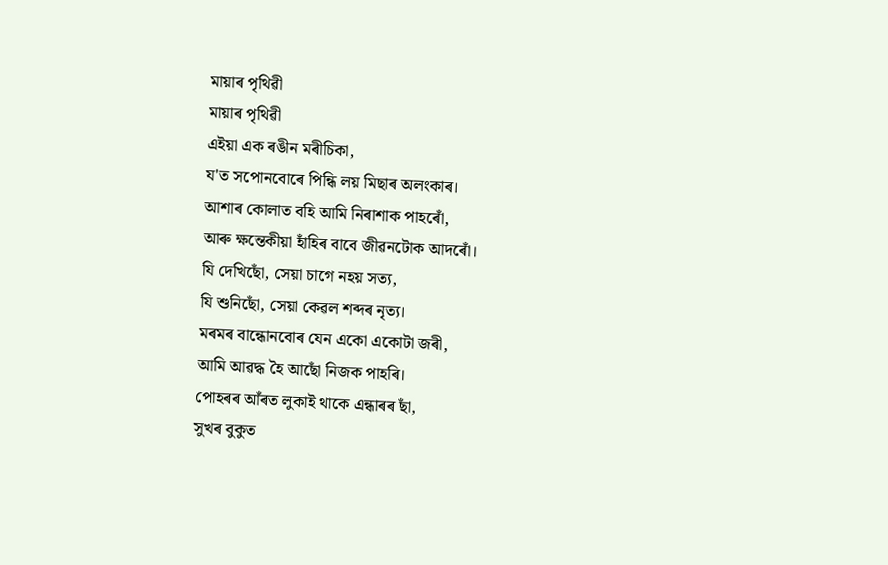মায়াৰ পৃথিৱী
মায়াৰ পৃথিৱী
এইয়া এক ৰঙীন মৰীচিকা,
য'ত সপোনবোৰে পিন্ধি লয় মিছাৰ অলংকাৰ।
আশাৰ কোলাত বহি আমি নিৰাশাক পাহৰোঁ,
আৰু ক্ষন্তেকীয়া হাঁহিৰ বাবে জীৱনটোক আদৰোঁ।
যি দেখিছোঁ, সেয়া চাগে নহয় সত্য,
যি শুনিছোঁ, সেয়া কেৱল শব্দৰ নৃত্য।
মৰমৰ বান্ধোনবোৰ যেন একো একোটা জৰী,
আমি আৱদ্ধ হৈ আছোঁ নিজক পাহৰি।
পোহৰৰ আঁৰত লুকাই থাকে এন্ধাৰৰ ছাঁ,
সুখৰ বুকুত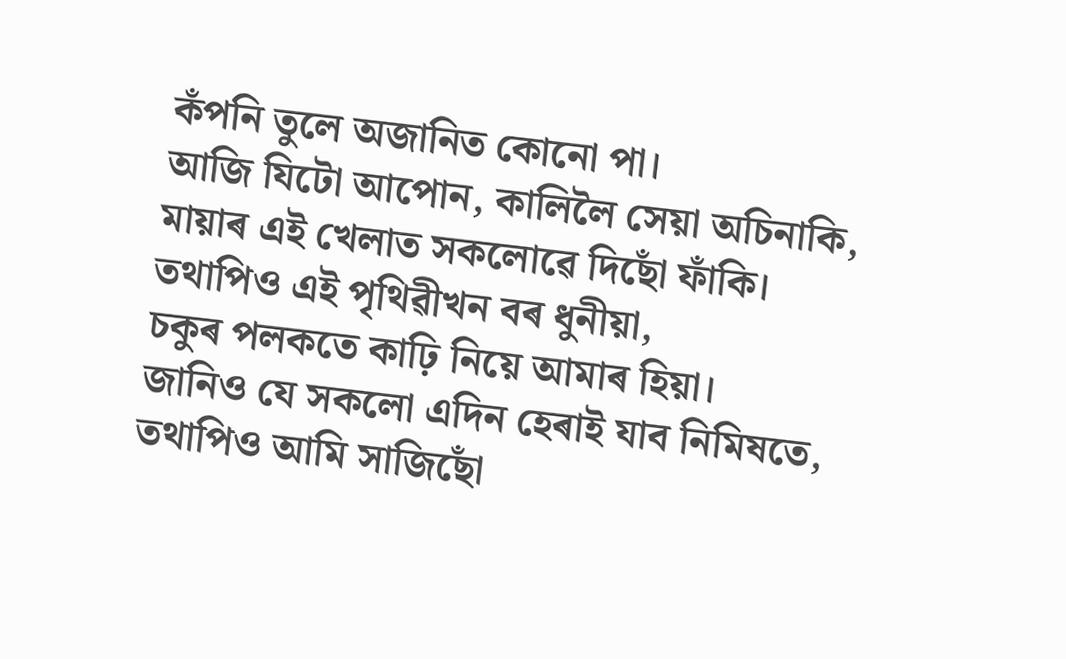কঁপনি তুলে অজানিত কোনো পা।
আজি যিটো আপোন, কালিলৈ সেয়া অচিনাকি,
মায়াৰ এই খেলাত সকলোৱে দিছোঁ ফাঁকি।
তথাপিও এই পৃথিৱীখন বৰ ধুনীয়া,
চকুৰ পলকতে কাঢ়ি নিয়ে আমাৰ হিয়া।
জানিও যে সকলো এদিন হেৰাই যাব নিমিষতে,
তথাপিও আমি সাজিছোঁ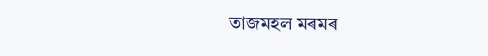তাজমহল মৰমৰ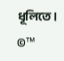ধূলিতে।
©™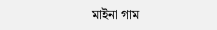মাইনা গাম